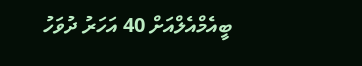ބީއެމްއެލްއަށް 40 އަހަރު ދުވަހު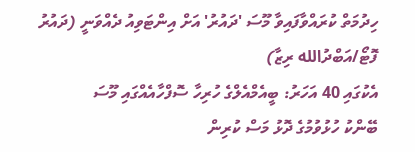ހިދުމަތް ކުރައްވާފައިވާ މޫސަ 'ދައުރު' އަށް އިންޓަވިއު ދެއްވަނީ (ދައުރު ފޮޓޯ/އަބްދުالله ރިޒާ)
އެކުގައި 40 އަހަރު: ބީއެމްއެލްގެ ހުރިހާ ސޮފްހާއެއްގައި މޫސަ
ބޭންކު ހުޅުވުމުގެ ދޮޅު މަސް ކުރިން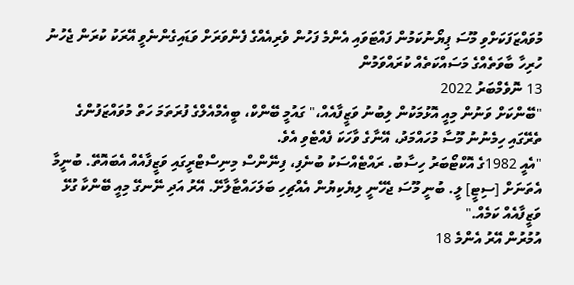މުވައްޒަފަކަށްވި މޫސަ ޕިޔޯނުކަމުން ފައްޓަވައި އެންމެ ފަހުން ވެރިއެއްގެ ފެންވަރަށް ވަޑައިގެންނެވީ އޭރަކު ކުރަން ޖެހުނު ހުރިހާ ބާވަތެއްގެ މަސައްކަތެއް ކުރައްވަމުން
13 ނޮވެމްބަރު 2022
"ބޭންކަށް ވަނުން މިއީ އޮޅުމަކުން ލިބުނު ވަޒީފާއެއް،" ގައުމީ ބޭންކް، ބީއެމްއެލްގެ ފުރަތަމަ ހަތް މުވައްޒަފުންގެ ތެރޭގައި ހިމެނުނު މޫސާ މުހައްމަދު، އޭނާގެ ވާހަކަ ފެއްޓެވި އެވެ.
"އެއީ 1982ގެ އޮކްޓޯބަރު ހިސާބު. ރައްޓެއްސަކު ބުނެފި، ފިނޭންސް މިނިސްޓްރީގައި ވަޒީފާއެއް އެބައޮތޭ. ބުނީމާ އެތަނަށް [ސިޓީ] ލީ. ބުނީ މޫސަ ޖެހޭނީ ލިޔެކިޔުން އެއްޗިހި ބަލަހައްޓާލާށޭ. އޭރު އަދި ނޭނގޭ މިއީ ބޭންކާ ގުޅޭ ވަޒީފާއެއް ކަމެއް."
އުމުރުން އޭރު އެންމެ 18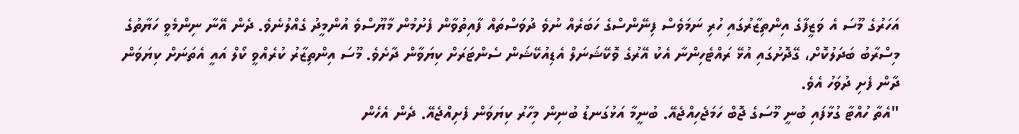އަހަރުގެ މޫސަ އެ ވަޒީފާގެ އިންތިޒާރުގައި ހުރި ނަމަވެސް ފިނޭންސްގެ ހަބަރެއް ނުވެ ދުވަސްތައް ފާއިތުވާން ފެށުމުން މާޔޫސްވެ އުންމީދު ގެއްލުނެވެ. ދެން އޭނާ ނިންމެވީ ހަޔާތުގެ މިސްރާބު ބަދަލުކޮށް، ގޭދޮށުގައި އުޅޭ ރައްޓެހިންނާ އެކު އޭރުގެ ވޮކޭޝަނަލް އެޑިއުކޭޝަން ސެންޓަރަށް ކިޔަވާން ދާށެވެ. މޫސަ އިންތިޒާރު ކުރެއްވީ ކޯލް އައީ އެތަނަށް ކިޔަވަން ދާން ފެށި ދުވަހު އެވެ.
"އެތާ ހުއްޓާ ގުޅާފައި ބުނީ މޫސަގެ ޖޮބް ހަމަޖެހިއްޖެއޭ. ބުނީމާ އަޅުގަނޑު ބުނިން މިހާރު ކިޔަވަން ފެށިއްޖެއޭ. ދެން އެހެން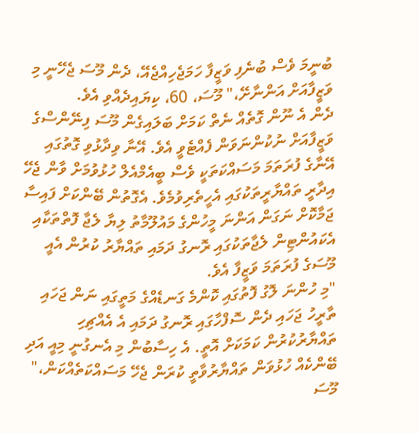ބުނީމަ ވެސް ބުނެފި ވަޒީފާ ހަމަޖެހިއްޖެއޭ، ދެން މޫސަ ޖެހޭނީ މި ވަޒީފާއަށް އަންނާށޭ،" މޫސަ، 60، ކިޔައިދެއްވި އެވެ.
ދެން އެ ނޫން ގޮތެއް ނެތް ކަމަށް ބަލައިގެން މޫސަ ފިނޭންސްގެ ވަޒީފާއަށް ނުކުންނަވަން ފެއްޓެވީ އެވެ. އޭނާ ވިދާޅުވި ގޮތުގައި އޭނާގެ ފުރަތަމަ މަސައްކަތަކީ ވެސް ބީއެމްއެލް ހުޅުވުމަށް ވާން ޖެހޭ އިދާރީ ތައްޔާރީތަކުގައި އެހީތެރިވުމެވެ. އެގޮތުން ބޭންކަށް ފައިސާ ޖަމާކޮށް ނަގަން އަންނަ މީހުންގެ މައުލޫމާތު ލިޔާ ލެޖާ ފޮތްތަކާއި އެކައުންޓިން ލެޖާތަކުގައި ރޮނގު ދަމައި ތައްޔާރު ކުރުން އެއީ މޫސަގެ ފުރަތަމަ ވަޒީފާ އެވެ.
"މި ހުންނަ ލޮގު ފޮތުގައި ކޮންމެ ގަނޑެއްގެ މަތީގައި ނަން ޖަހައި ތާރީހު ޖަހައި ދެން ސޮފްހާގައި ރޮނގު ދަމައި އެ އެއްޗިހި ތައްޔާރުކުރުން ކަމަކަށް އޮތީ. އެ ހިސާބުން މި އެނގުނީ މިއީ އަދި ބޭންކެއް ހުޅުވަން ތައްޔާރުވާތީ ކުރަން ޖެހޭ މަސައްކަތެއްކަން،" މޫސަ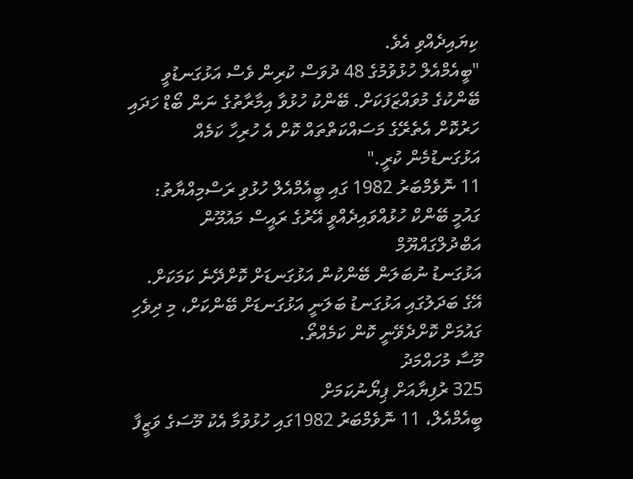ކިޔައިދެއްވި އެވެ.
"ބީއެމްއެލް ހުޅުވުމުގެ 48 ދުވަސް ކުރިން ވެސް އަޅުގަނޑުވީ ބޭންކުގެ މުވައްޒަފަކަށް. ބޭންކު ހުޅުވާ އިމާރާތުގެ ނަން ބޯޑް ހަދައި ހަރުކޮށް އެތެރޭގެ މަސައްކަތްތައް ކޮށް އެ ހުރިހާ ކަމެއް އަޅުގަނޑުމެން ކުރީ."
11 ނޮވެމްބަރު 1982 ގައި ބީއެމްއެލް ހުޅުވި ރަސްމިއްޔާތު: ގައުމީ ބޭންކް ހުޅުއްވައިދެއްވީ އޭރުގެ ރައީސް މައުމޫން އަބްދުލްގައްޔޫމް
އަޅުގަނޑު ނުބަލަން ބޭންކުން އަޅުގަނޑަށް ކޮށްދޭނެ ކަމަކަށް. އޭގެ ބަދަލުގައި އަޅުގަނޑު ބަލަނީ އަޅުގަނޑަށް ބޭންކަށް، މި ދިވެހި ގައުމަށް ކޮށްދެވޭނީ ކޮން ކަމެއްތޯ.
މޫސާ މުހައްމަދު
325 ރުފިޔާއަށް ޕިޔޯނުކަމަށް
ބީއެމްއެލް، 11 ނޮވެމްބަރު 1982ގައި ހުޅުވުމާ އެކު މޫސަގެ ވަޒީފާ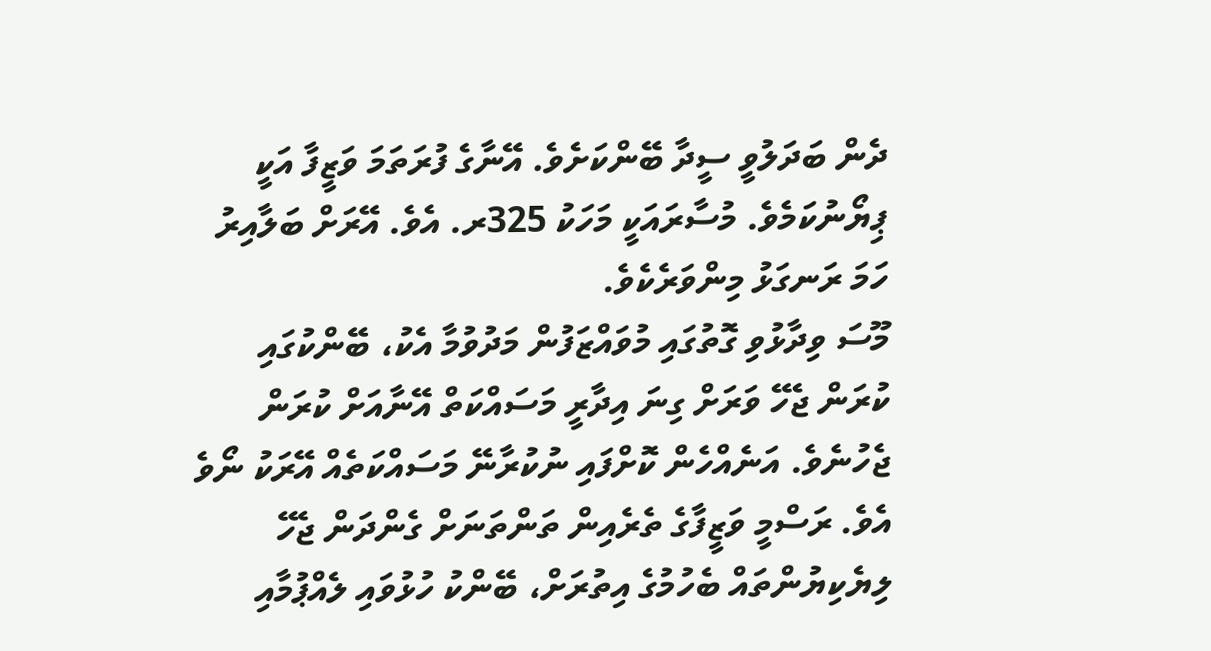ދެން ބަދަލުވީ ސީދާ ބޭންކަށެވެ. އޭނާގެ ފުރަތަމަ ވަޒީފާ އަކީ ޕިޔޯނުކަމެވެ. މުސާރައަކީ މަހަކު 325ރ. އެވެ. އޭރަށް ބަލާއިރު ހަމަ ރަނގަޅު މިންވަރެކެވެ.
މޫސަ ވިދާޅުވި ގޮތުގައި މުވައްޒަފުން މަދުވުމާ އެކު، ބޭންކުގައި ކުރަން ޖެހޭ ވަރަށް ގިނަ އިދާރީ މަސައްކަތް އޭނާއަށް ކުރަން ޖެހުނެވެ. އަނެއްހެން ކޮށްފައި ނުކުރާނޭ މަސައްކަތެއް އޭރަކު ނޯވެ އެވެ. ރަސްމީ ވަޒީފާގެ ތެރެއިން ތަންތަނަށް ގެންދަން ޖެހޭ ލިޔެކިޔުންތައް ބެހުމުގެ އިތުރަށް، ބޭންކު ހުޅުވައި ލެއްޕުމާއި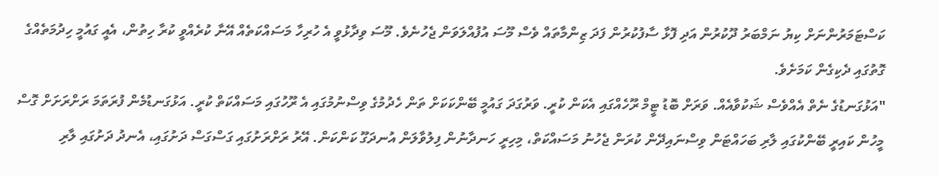ކަސްޓަމަރުންނަށް ކިޔު ނަމްބަރު ދޫކުރުން އަދި ފޮޅާ ސާފުކުރުން ފަދަ ޒިންމާތައް ވެސް މޫސަ އުފުއްލަވަން ޖެހުނެވެ. މޫސަ ވިދާޅުވީ އެ ހުރިހާ މަސައްކަތެއް އޭނާ ކުރެއްވީ ކުރާ ހިތުން، އެއީ ގައުމީ ހިދުމަތެއްގެ ގޮތުގައި ދެކިގެން ކަމަށެވެ.
"އަޅުގަނޑުގެ ނެތް އެއްވެސް ޝަކުވާއެއް. ވަރަށް ބޮޑު ޓީމް ރޫހެއްގައި އެކަން ކުރީ. ވަރުގަދަ ގައުމީ ބޭންކަކަށް ތަން ހެދުމުގެ ވިސްނުމުގައި އެ ރޫހުގައި މަސައްކަތް ކުރީ. އަޅުގަނޑުމެން ފުރަތަމަ ރަށްރަށަށް ގޮސް މީހުން ކައިރީ ބޭންކުގައި ލާރި ބަހައްޓަން ވިސްނައިދޭން ކުރަން ޖެހުނު މަސައްކަތް، މިހިރީ ހަނދާނުން ފިލުވާލަން އުނދަގޫ ކަންކަން. އޭރު ރަށްރަށުގައި ގަސްގަސް ދަށުގައި، އެނދު ދަށުގައި ލާރި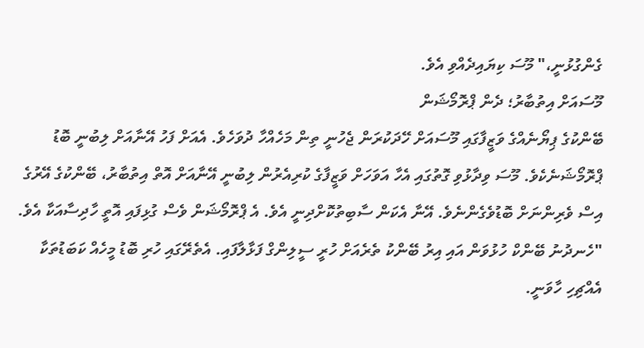ގެންގުޅުނީ،" މޫސަ ކިޔައިދެއްވި އެވެ.
މޫސައަށް އިތުބާރު؛ ދެން ޕްރޮމޯޝަން
ބޭންކުގެ ޕިޔޯނެއްގެ ވަޒީފާގައި މޫސައަށް ހޭދަކުރަން ޖެހުނީ ތިން މަހެއްހާ ދުވަހެވެ. އެއަށް ފަހު އޭނާއަށް ލިބުނީ ބޮޑު ޕްރޮމޯޝަނެކެވެ. މޫސަ ވިދާޅުވި ގޮތުގައި އެހާ އަވަހަށް ވަޒީފާގެ ކުރިއެރުން ލިބުނީ އޭނާއަށް އޮތް އިތުބާރު، ބޭންކުގެ އޭރުގެ އިސް ވެރިންނަށް ބޮޑުވެގެންނެވެ. އޭނާ އެކަން ސާބިތުކޮށްދިނީ އެވެ. އެ ޕްރޮމޯޝަން ވެސް ގުޅިފައި އޮތީ ހާދިސާއަކާ އެވެ.
"ހެނދުނު ބޭންކް ހުޅުވަން އައި އިރު ބޭންކު ތެރެއަށް ހުރީ ސީލިންގް ފަޅާލާފައި. އެތެރޭގައި ހުރި ބޮޑު މީހެއް ކަބަޑުތަކާ އެއްޗިހި ހާވަނީ.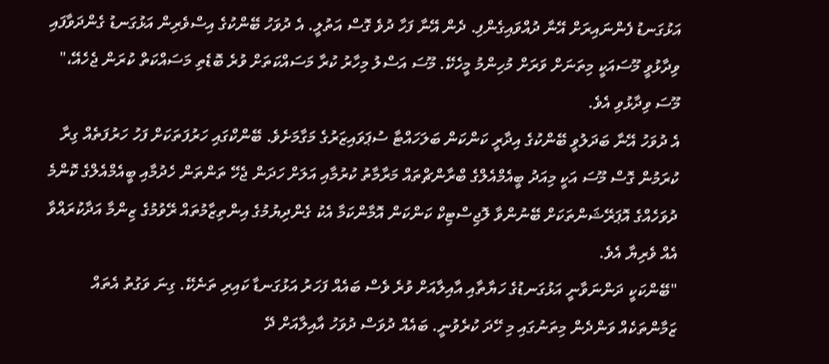އަޅުގަނޑު ފެންނައިރަށް އޭނާ ދުއްވައިގެންފި. ދެން އޭނާ ފަހާ ދުވެ ގޮސް އަތުލީ. އެ ދުވަހު ބޭންކުގެ އިސްވެރިން އަޅުގަނޑު ގެންދަވާފައި ވިދާޅުވީ މޫސައަކީ މިތަނަށް ވަރަށް މުހިންމު މީހެކޭ. މޫސަ އަސްލު މިހާރު ކުރާ މަސައްކަތަށް ވުރެ ބޮޑެތި މަސައްކަތް ކުރަން ޖެހެއޭ،" މޫސަ ވިދާޅުވި އެވެ.
އެ ދުވަހު އޭނާ ބަދަލުވީ ބޭންކުގެ އިދާރީ ކަންކަން ބަލަހައްޓާ ސުޕަވައިޒަރުގެ މަގާމަށެވެ. ބޭންކްގައި ހަރުފަތަކަށް ފަހު ހަރުފަތެއް ގިރާ ކުރަމުން ގޮސް މޫސަ އަކީ މިއަދު ބީއެމްއެލްގެ ބްރާންޗްތައް މަރާމާތު ކުރުމާއި އަލަށް ހަދަން ޖެހޭ ތަންތަން ހެދުމާއި ބީއެމްއެލްގެ ކޮންމެ ދުވަހެއްގެ އޮޕަރޭޝަންތަކަށް ބޭނުންވާ ލޮޖިސްޓިކް ކަންކަން އޮމާންކަމާ އެކު ގެންދިޔުމުގެ އިންތިޒާމުތައް ރޭވުމުގެ ޒިންމާ އަދާކުރައްވާ އެއް ވެރިޔާ އެވެ.
"ބޭންކަކީ ދަންނަވާނީ އަޅުގަނޑުގެ ހަޔާތާއި އާއިލާއަށް ވުރެ ވެސް ބައެއް ފަހަރު އަޅުގަނޑާ ކައިރި ތަނެކޭ. ގިނަ ވަގުތު އެތައް ޒަމާންތަކެއް ވަންދެން މިތަނުގައި މި ހޭދަ ކުރެވުނީ. ބައެއް ދުވަސް ދުވަހު އާއިލާއަށް ދޭ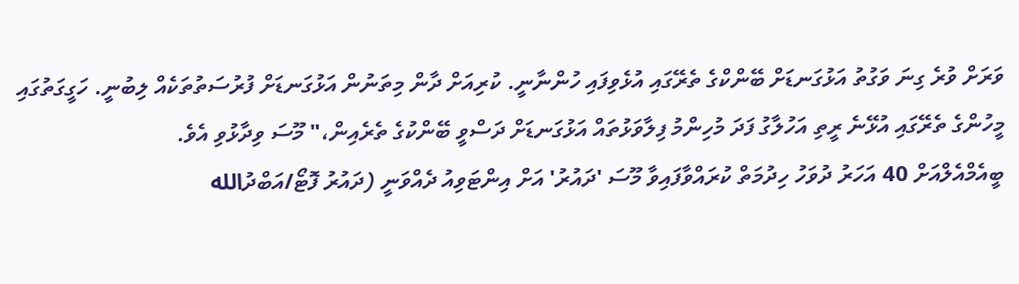ވަރަށް ވުރެ ގިނަ ވަގުތު އަޅުގަނޑަށް ބޭންކްގެ ތެރޭގައި އުޅެވިފައި ހުންނާނީ. ކުރިއަށް ދާން މިތަނުން އަޅުގަނޑަށް ފުރުސަތުތަކެއް ލިބުނީ. ހަގީގަތުގައި މީހުންގެ ތެރޭގައި އުޅޭނެ ރީތި އަހުލާގު ފަދަ މުހިންމު ފިލާވަޅުތައް އަޅުގަނޑަށް ދަސްވީ ބޭންކުގެ ތެރެއިން،" މޫސަ ވިދާޅުވި އެވެ.
ބީއެމްއެލްއަށް 40 އަހަރު ދުވަހު ހިދުމަތް ކުރައްވާފައިވާ މޫސަ 'ދައުރު' އަށް އިންޓަވިއު ދެއްވަނީ (ދައުރު ފޮޓޯ/އަބްދުالله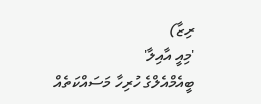ރިޒާ)
'މިއީ އާއިލާ'
ބީއެމްއެލްގެ ހުރިހާ މަސައްކަތެއް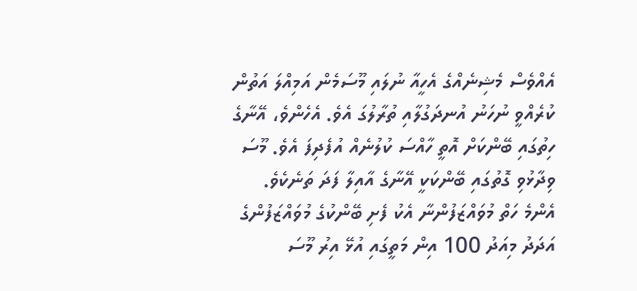އެއްވެސް މެޝިނެއްގެ އެހީއާ ނުލައި މޫސަމެން އަމިއްލަ އަތުން ކުރެއްވީ ނުހަނު އުނދަގުލާއި ތުރާލުގަ އެވެ. އެހެންވެ، އޭނާގެ ހިތުގައި ބޭންކަށް އޮތީ ހާއްސަ ކުލުނެއް އުފެދިފަ އެވެ. މޫސަ ވިދާޅުވި ގޮތުގައި ބޭންކަކީ އޭނާގެ އާއިލާ ފަދަ ތަނެކެވެ. އެންމެ ހަތް މުވައްޒަފުންނާ އެކު ފެށި ބޭންކުގެ މުވައްޒަފުންގެ އަދަދު މިއަދު 100 އިން މަތީގައި އުޅޭ އިރު މޫސަ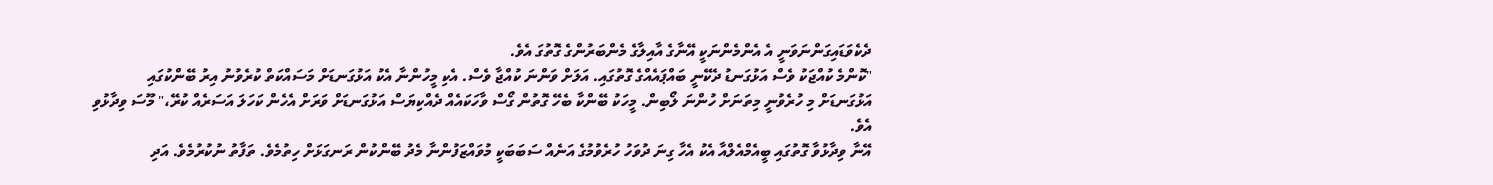ދެކެވަޑައިގަންނަވަނީ އެ އެންމެންނަކީ އޭނާގެ އާއިލާގެ މެންބަރުންގެ ގޮތުގަ އެވެ.
"ކޮންމެ ކުއްޖަކު ވެސް އަޅުގަނޑު ދެކޭނީ ބައްޕައެއްގެ ގޮތުގައި. އަލަށް ވަންނަ ކުއްޖާ ވެސް. އެކި މީހުންނާ އެކު އަޅުގަނޑަށް މަސައްކަތް ކުރެވުނު އިރު ބޭންކުގައި އަޅުގަނޑަށް މި ހުރެވުނީ މިތަނަށް ހުންނަ ލޯބިން. މީހަކު ބޭންކާ ބެހޭ ގޮތުން ގޯސް ވާހަކައެއް ދެއްކިޔަސް އަޅުގަނޑަށް ވަރަށް އެހެން ކަހަލަ އަސަރެއް ކުރޭ،" މޫސަ ވިދާޅުވި އެވެ.
އޭނާ ވިދާޅުވާ ގޮތުގައި ބީއެމްއެލްއާ އެކު އެހާ ގިނަ ދުވަހު ހުރެވުމުގެ އަނެއް ސަބަބަކީ މުވައްޒަފުންނާ މެދު ބޭންކުން ރަނގަޅަށް ހިތުމެވެ. ތަފާތު ނުކުރުމެވެ. އަދި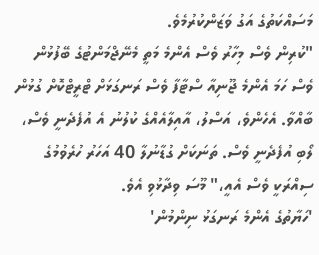މަސައްކަތުގެ އަގު ވަޒަންކުރުމެވެ.
"ކުރިން ވެސް މިހާރު ވެސް އެންމެ މަތީ މެނޭޖްމަންޓުގެ ބޭފުޅުން ވެސް ހަމަ އެންމެ ޖޫނިއާ ސްޓާފާ ވެސް ރަނގަޅަށް ޓްރީޓްކޮށް ގުޅުން ބާއްވާ. އެހެންވެ، އަސްލު، އާއިލާއެއްގެ ކުލުނު އެ އުފެދެނީ ވެސް، ލޯބި އުފެދެނީ ވެސް. ތަނަކަށް ގުޑާނުލާ 40 އަހަރު ހުރެވުމުގެ ސިއްރަކީ ވެސް އެއީ،" މޫސަ ވިދާޅުވި އެވެ.
'ހަޔާތުގެ އެންމެ ރަނގަޅު ނިންމުން'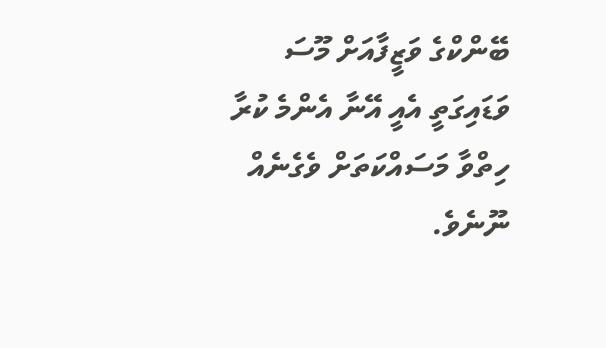ބޭންކްގެ ވަޒީފާއަށް މޫސަ ވަޑައިގަތީ އެއީ އޭނާ އެންމެ ކުރާ ހިތްވާ މަސައްކަތަށް ވެގެނެއް ނޫނެވެ.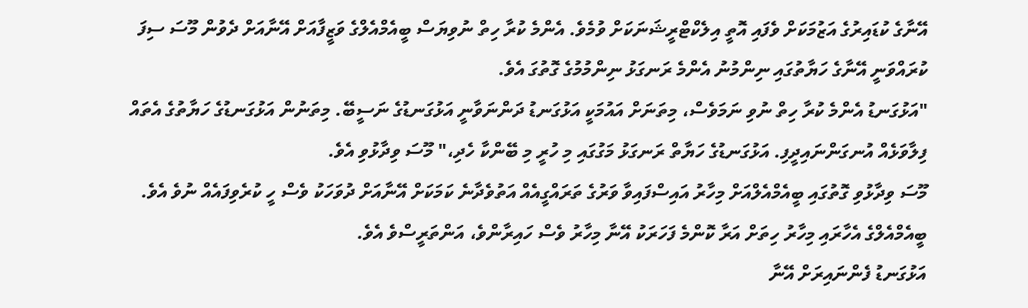އޭނާގެ ކުޑައިރުގެ އަޒުމަކަށް ވެފައި އޮތީ އިލެކްޓްރީޝަނަކަށް ވުމެވެ. އެންމެ ކުރާ ހިތް ނުވިޔަސް ބީއެމްއެލްގެ ވަޒީފާއަށް އޭނާއަށް ދެވުން މޫސަ ސިފަ ކުރައްވަނީ އޭނާގެ ހަޔާތުގައި ނިންމުނު އެންމެ ރަނގަޅު ނިންމުމުގެ ގޮތުގަ އެވެ.
"އަޅުގަނޑު އެންމެ ކުރާ ހިތް ނުވި ނަމަވެސް، މިތަނަށް އައުމަކީ އަޅުގަނޑު ދަންނަވާނީ އަޅުގަނޑުގެ ނަސީބޭ. މިތަނުން އަޅުގަނޑުގެ ހަޔާތުގެ އެތައް ފިލާވަޅެއް އުނގަންނައިދީފި. އަޅުގަނޑުގެ ހަޔާތް ރަނގަޅު މަގުގައި މި ހުރީ މި ބޭންކާ ހެދި،" މޫސަ ވިދާޅުވި އެވެ.
މޫސަ ވިދާޅުވި ގޮތުގައި ބީއެމްއެލްއަށް މިހާރު އައިސްފައިވާ ވަރުގެ ތަރައްގީއެއް އަތުވެދާނެ ކަމަކަށް އޭނާއަށް ދުވަހަކު ވެސް ހީ ކުރެވިފައެއް ނުވެ އެވެ. ބީއެމްއެލްގެ އެހާރައި މިހާރު ހިތަށް އަރާ ކޮންމެ ފަހަރަކު އޭނާ މިހާރު ވެސް ހައިރާންވެ، އަންތަރީސްވެ އެވެ.
އަޅުގަނޑު ފެންނައިރަށް އޭނާ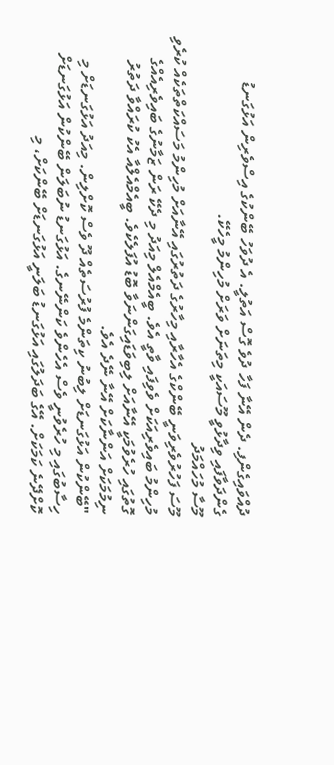ދުއްވައިގެންފި. ދެން އޭނާ ފަހާ ދުވެ ގޮސް އަތުލީ. އެ ދުވަހު ބޭންކުގެ އިސްވެރިން އަޅުގަނޑު ގެންދަވާފައި ވިދާޅުވީ މޫސައަކީ މިތަނަށް ވަރަށް މުހިންމު މީހެކޭ.
މޫސާ މުހައްމަދު
މޫސަ ފަހުރުވެރިވަނީ ބޭންކްގެ އެހާރާއި މިހާރުގެ ދަތުރުގައި އޭނާއަށް މުހިންމު މަސައްކަތްތަކެއް ކުރެވި މުހިންމު ބައިވެރިއަކަށް ވެވިފައި ވާތީ އެވެ. ބީއެމްއެލް މިއަދު މި ދެކޭ ރަން ޒަމާނުގެ ބައިވެރިއެއްގެ ގޮތުގައި ހުރެވުމަކީ އޭނާއަށް ލިބިވަޑައިގަންނަވާ ބޮޑު އުފަލެކެވެ. ބީއެމްއެލްއާ އެކު ކުރައްވާ ދަތުރު ނިމުމަކަށް އަންނާކަށް އޭނާ ނޭދެ އެވެ.
"ބޭންކުން އަޅުގަނޑަށް ލިބުނު ކިތަންމެ ފުރުސަތެއް ދޫ ވެސް ކޮށްލިން. މިއަދު އަޅުގަނޑަށް މި ހިސާބުގައި މި ހުރެވުނީ ވެސް އެހެންވެ ކަންނޭނގެ. އަޅުގަނޑު ނުބަލަން ބޭންކުން އަޅުގަނޑަށް ކޮށްދޭނެ ކަމަކަށް. އޭގެ ބަދަލުގައި އަޅުގަނޑު ބަލަނީ އަޅުގަނޑަށް ބޭންކަށް، މި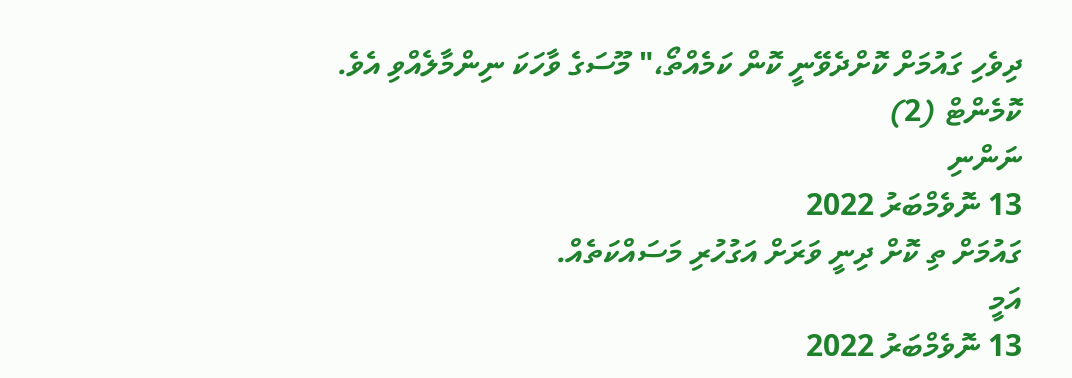ދިވެހި ގައުމަށް ކޮށްދެވޭނީ ކޮން ކަމެއްތޯ،" މޫސަގެ ވާހަކަ ނިންމާލެއްވި އެވެ.
ކޮމެންޓް (2)
ނަންނި
13 ނޮވެމްބަރު 2022
ގައުމަށް ތި ކޮށް ދިނީ ވަރަށް އަގުހުރި މަސައްކަތެއް.
އަމީ
13 ނޮވެމްބަރު 2022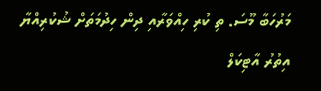މަރުހަބާ މޫސަ. ތި ކުރި ހިއްވަރާއި ދިން ހިދުމަތަށް ޝުކުރިއްޔާ
އިތުރު އާޓިކަލް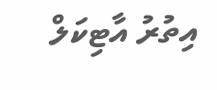އިތުރު އާޓިކަލް